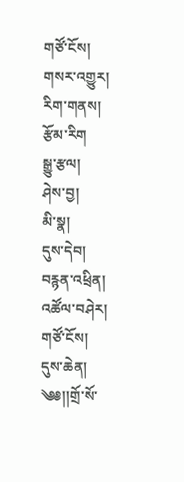གཙོ་ངོས།
གསར་འགྱུར།
རིག་གནས།
རྩོམ་རིག
སྒྱུ་རྩལ།
ཤེས་བྱ།
མི་སྣ།
དུས་དེབ།
བརྙན་འཕྲིན།
འཚོལ་བཤེར།
གཙོ་ངོས།
དུས་ཆེན།
༄༅།།གྲོ་སོ་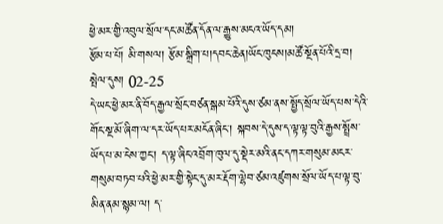ཕྱེ་མར་གྱི་འབུལ་སྲོལ་དང་མཚོན་དོན་ལ་རྒྱུས་མངའ་ཡོད་དམ།
རྩོམ་པ་པོ། མི་གསལ། རྩོམ་སྒྲིག་པ།དབང་ཆེན།ཡོང་ཁུངས།མཚོ་སྔོན་པོའི་དྲ་བ། སྤེལ་དུས། 02-25
དེ་ཡང་ཕྱེ་མར་ནི་བོད་རྒྱལ་སྲོང་བཙན་སྒམ་པོའི་དུས་ཙམ་ནས་སྤྱོད་སྲོལ་ཡོད་པས་དེའི་གོང་སྔ་མོ་ཞིག་ལ་དར་ཡོད་པར་མངོན་ཞིང་། སྐབས་དེ་དུས་ད་ལྟ་ལྟ་བུའི་རྒྱས་སྤྲོས་ཡོད་པ་མ་ངེས་ཀྱང་། ད་ལྟ་ཞིང་འབྲོག་ཁུལ་དུ་སྡེར་མའི་ནང་དཀར་གསུམ་མངར་གསུམ་བཏབ་པའི་ཕྱེ་མར་གྱི་སྟེང་དུ་མར་རྡོག་ལྷེབ་ཙམ་འཛུགས་སྲོལ་ཡོད་པ་ལྟ་བུ་མིན་ནམ་སྙམ་ལ། ད་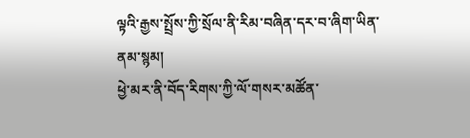ལྟའི་རྒྱས་སྤྲོས་ཀྱི་སྲོལ་ནི་རིམ་བཞིན་དར་བ་ཞིག་ཡིན་ནམ་སྙམ།
ཕྱེ་མར་ནི་བོད་རིགས་ཀྱི་ལོ་གསར་མཚོན་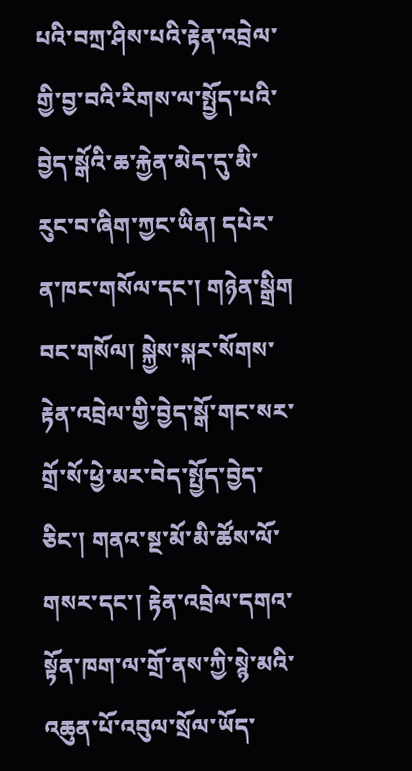པའི་བཀྲ་ཤིས་པའི་རྟེན་འབྲེལ་གྱི་བྱ་བའི་རིགས་ལ་སྤྱོད་པའི་བྱེད་སྒོའི་ཆ་རྐྱེན་མེད་དུ་མི་རུང་བ་ཞིག་ཀྱང་ཡིན། དཔེར་ན་ཁང་གསོལ་དང་། གཉེན་སྒྲིག བང་གསོལ། སྐྱེས་སྐར་སོགས་རྟེན་འབྲེལ་གྱི་བྱེད་སྒོ་གང་སར་གྲོ་སོ་ཕྱེ་མར་བེད་སྤྱོད་བྱེད་ཅིང་། གནའ་སྔ་མོ་མི་ཚོས་ལོ་གསར་དང་། རྟེན་འབྲེལ་དགའ་སྟོན་ཁག་ལ་གྲོ་ནས་ཀྱི་སྙེ་མའི་འཆུན་པོ་འབུལ་སྲོལ་ཡོད་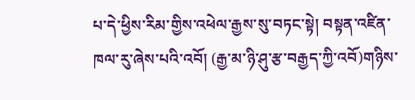པ་དེ་ཕྱིས་རིམ་གྱིས་འཕེལ་རྒྱས་སུ་བཏང་སྟེ། བསྟན་འཛིན་ཁལ་རུ་ཞེས་པའི་འབོ། (རྒྱ་མ་ཉི་ཤུ་རྩ་བརྒྱད་ཀྱི་འབོ)གཉིས་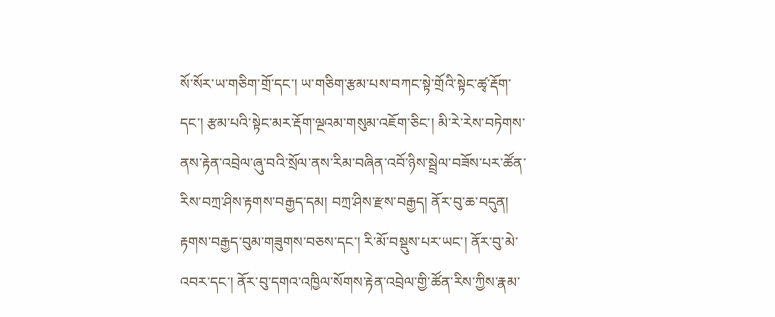སོ་སོར་ཡ་གཅིག་གྲོ་དང་། ཡ་གཅིག་རྩམ་པས་བཀང་སྟེ་གྲོའི་སྟེང་ཚྭ་རྡོག་དང་། རྩམ་པའི་སྟེང་མར་རྡོག་ལྔའམ་གསུམ་འཇོག་ཅིང་། མི་རེ་རེས་བཏེགས་ནས་རྟེན་འབྲེལ་ཞུ་བའི་སྲོལ་ནས་རིམ་བཞིན་འབོ་ཉིས་སྦྲེལ་བཟོས་པར་ཚོན་རིས་བཀྲ་ཤིས་རྟགས་བརྒྱད་དམ། བཀྲ་ཤིས་རྫས་བརྒྱད། ནོར་བུ་ཆ་བདུན། རྟགས་བརྒྱད་བུམ་གཟུགས་བཅས་དང་། རི་མོ་བསྡུས་པར་ཡང་། ནོར་བུ་མེ་འབར་དང་། ནོར་བུ་དགའ་འཁྱིལ་སོགས་རྟེན་འབྲེལ་གྱི་ཚོན་རིས་ཀྱིས་རྣམ་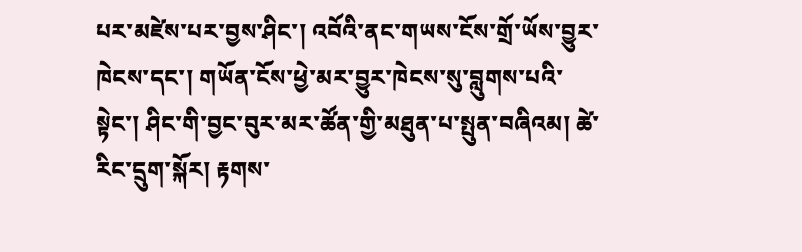པར་མཛེས་པར་བྱས་ཤིང་། འབོའི་ནང་གཡས་ངོས་གྲོ་ཡོས་བྱུར་ཁེངས་དང་། གཡོན་ངོས་ཕྱེ་མར་བྱུར་ཁེངས་སུ་བླུགས་པའི་སྟེང་། ཤིང་གི་བྱང་བུར་མར་ཚོན་གྱི་མཐུན་པ་སྤུན་བཞིའམ། ཚེ་རིང་དྲུག་སྐོར། རྟགས་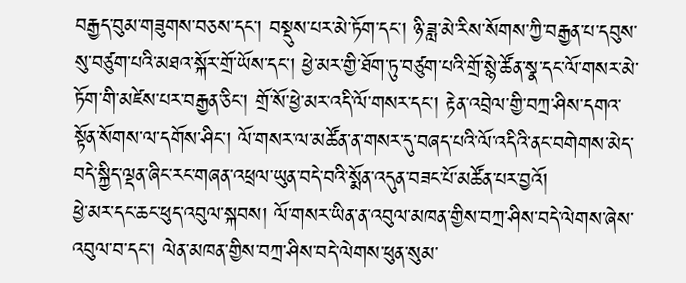བརྒྱད་བུམ་གཟུགས་བཅས་དང་། བསྡུས་པར་མེ་ཏོག་དང་། ཉི་ཟླ་མེ་རིས་སོགས་ཀྱི་བརྒྱན་པ་དབུས་སུ་བཙུག་པའི་མཐའ་སྐོར་གྲོ་ཡོས་དང་། ཕྱེ་མར་གྱི་ཐོག་ཏུ་བཙུག་པའི་གྲོ་སྙེ་ཚོན་སྣ་དང་ལོ་གསར་མེ་ཏོག་གི་མཛེས་པར་བརྒྱན་ཅིང་། གྲོ་སོ་ཕྱེ་མར་འདི་ལོ་གསར་དང་། རྟེན་འབྲེལ་གྱི་བཀྲ་ཤིས་དགའ་སྟོན་སོགས་ལ་དགོས་ཤིང་། ལོ་གསར་ལ་མཚོན་ན་གསར་དུ་བཞད་པའི་ལོ་འདིའི་ནང་བགེགས་མེད་བདེ་སྐྱིད་ལྡན་ཞིང་རང་གཞན་འཕྲལ་ཡུན་བདེ་བའི་སྨོན་འདུན་བཟང་པོ་མཚོན་པར་བྱའོ།
ཕྱེ་མར་དང་ཆང་ཕུད་འབུལ་སྐབས། ལོ་གསར་ཡིན་ན་འབུལ་མཁན་གྱིས་བཀྲ་ཤིས་བདེ་ལེགས་ཞེས་འབུལ་བ་དང་། ལེན་མཁན་གྱིས་བཀྲ་ཤིས་བདེ་ལེགས་ཕུན་སུམ་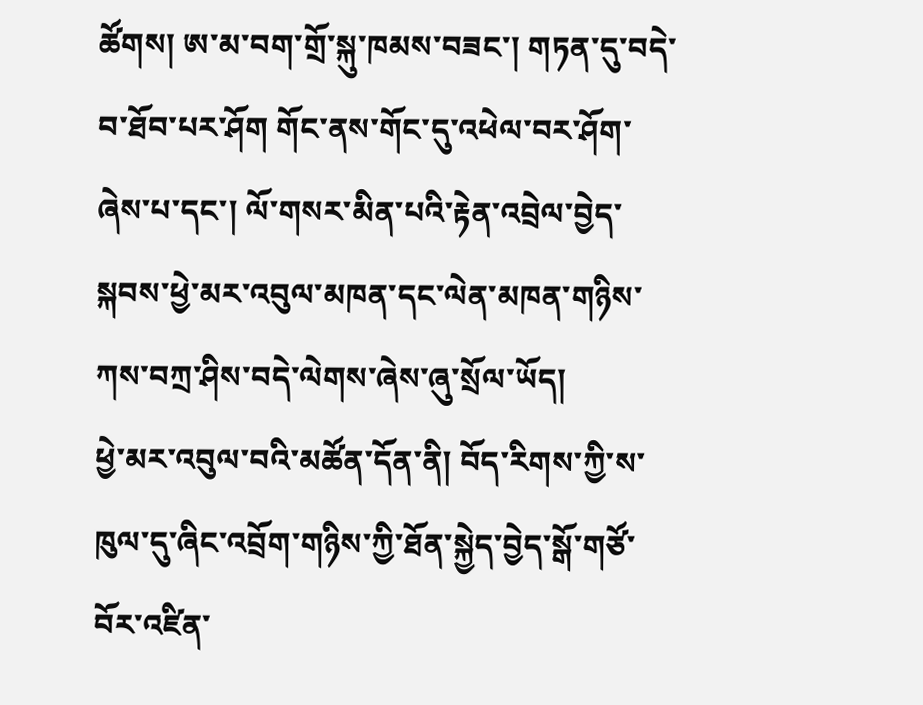ཚོགས། ཨ་མ་བག་གྲོ་སྐུ་ཁམས་བཟང་། གཏན་དུ་བདེ་བ་ཐོབ་པར་ཤོག གོང་ནས་གོང་དུ་འཕེལ་བར་ཤོག་ཞེས་པ་དང་། ལོ་གསར་མིན་པའི་རྟེན་འབྲེལ་བྱེད་སྐབས་ཕྱེ་མར་འབུལ་མཁན་དང་ལེན་མཁན་གཉིས་ཀས་བཀྲ་ཤིས་བདེ་ལེགས་ཞེས་ཞུ་སྲོལ་ཡོད།
ཕྱེ་མར་འབུལ་བའི་མཚོན་དོན་ནི། བོད་རིགས་ཀྱི་ས་ཁུལ་དུ་ཞིང་འབྲོག་གཉིས་ཀྱི་ཐོན་སྐྱེད་བྱེད་སྒོ་གཙོ་བོར་འཛིན་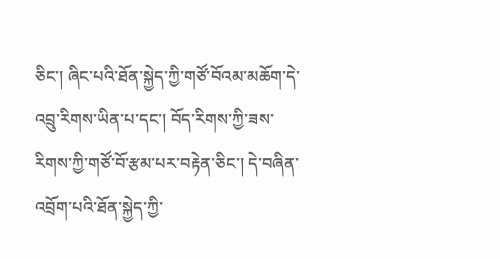ཅིང་། ཞིང་པའི་ཐོན་སྐྱེད་ཀྱི་གཙོ་བོའམ་མཆོག་དེ་འབྲུ་རིགས་ཡིན་པ་དང་། བོད་རིགས་ཀྱི་ཟས་རིགས་ཀྱི་གཙོ་བོ་རྩམ་པར་བརྟེན་ཅིང་། དེ་བཞིན་འབྲོག་པའི་ཐོན་སྐྱེད་ཀྱི་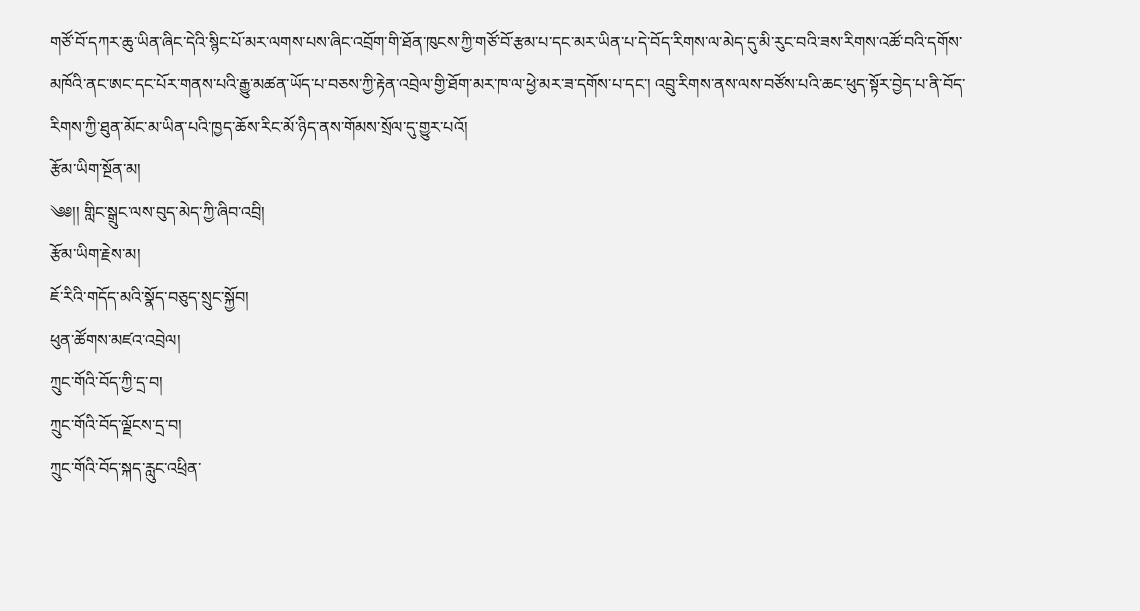གཙོ་བོ་དཀར་ཆུ་ཡིན་ཞིང་དེའི་སྙིང་པོ་མར་ལགས་པས་ཞིང་འབྲོག་གི་ཐོན་ཁུངས་ཀྱི་གཙོ་བོ་རྩམ་པ་དང་མར་ཡིན་པ་དེ་བོད་རིགས་ལ་མེད་དུ་མི་རུང་བའི་ཟས་རིགས་འཚོ་བའི་དགོས་མཁོའི་ནང་ཨང་དང་པོར་གནས་པའི་རྒྱུ་མཚན་ཡོད་པ་བཅས་ཀྱི་རྟེན་འབྲེལ་གྱི་ཐོག་མར་ཁ་ལ་ཕྱེ་མར་ཟ་དགོས་པ་དང་། འབྲུ་རིགས་ནས་ལས་བཙོས་པའི་ཆང་ཕུད་སྟོར་བྱེད་པ་ནི་བོད་རིགས་ཀྱི་ཐུན་མོང་མ་ཡིན་པའི་ཁྱད་ཆོས་རིང་མོ་ཉིད་ནས་གོམས་སྲོལ་དུ་གྱུར་པའོ།
རྩོམ་ཡིག་སྔོན་མ།
༄༅།། གླིང་སྒྲུང་ལས་བུད་མེད་ཀྱི་ཞིབ་འབྲི།
རྩོམ་ཡིག་རྗེས་མ།
ཇོ་རིའི་གདོད་མའི་སྣོད་བཅུད་སྲུང་སྐྱོབ།
ཕུན་ཚོགས་མཛའ་འབྲེལ།
ཀྲུང་གོའི་བོད་ཀྱི་དྲ་བ།
ཀྲུང་གོའི་བོད་ལྗོངས་དྲ་བ།
ཀྲུང་གོའི་བོད་སྐད་རླུང་འཕྲིན་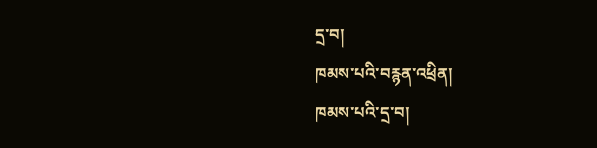དྲ་བ།
ཁམས་པའི་བརྙན་འཕྲིན།
ཁམས་པའི་དྲ་བ།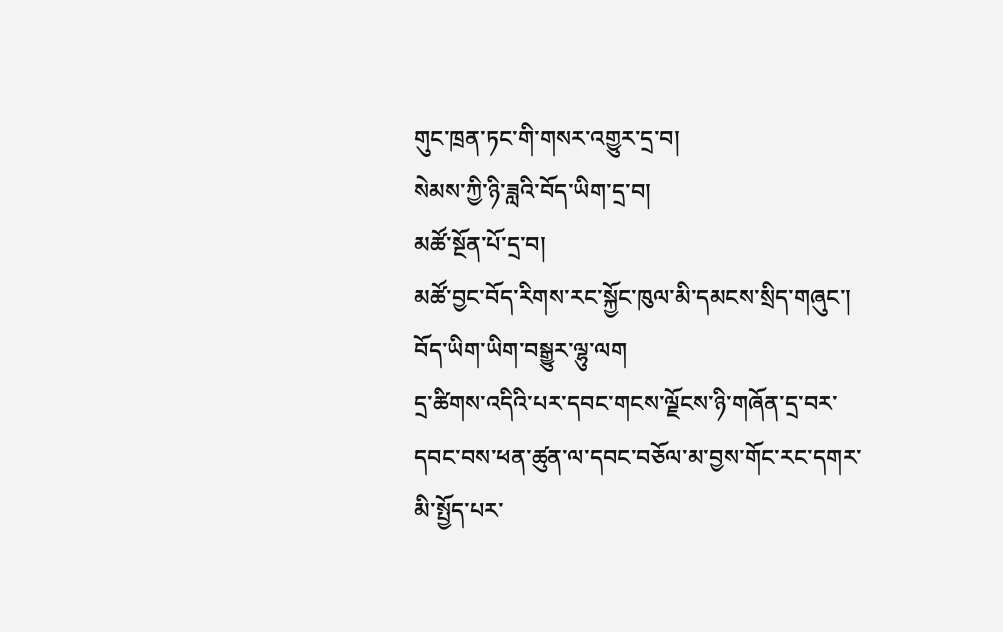གུང་ཁྲན་ཏང་གི་གསར་འགྱུར་དྲ་བ།
སེམས་ཀྱི་ཉི་ཟླའི་བོད་ཡིག་དྲ་བ།
མཚོ་སྔོན་པོ་དྲ་བ།
མཚོ་བྱང་བོད་རིགས་རང་སྐྱོང་ཁུལ་མི་དམངས་སྲིད་གཞུང་།
བོད་ཡིག་ཡིག་བསྒྱུར་ལྷུ་ལག
དྲ་ཚིགས་འདིའི་པར་དབང་གངས་ལྗོངས་ཉི་གཞོན་དྲ་བར་དབང་བས་ཕན་ཚུན་ལ་དབང་བཅོལ་མ་བྱས་གོང་རང་དགར་མི་སྤྱོད་པར་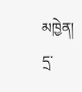མཁྱེན།
དྲ་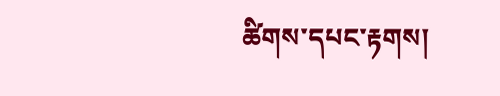ཚིགས་དཔང་རྟགས།